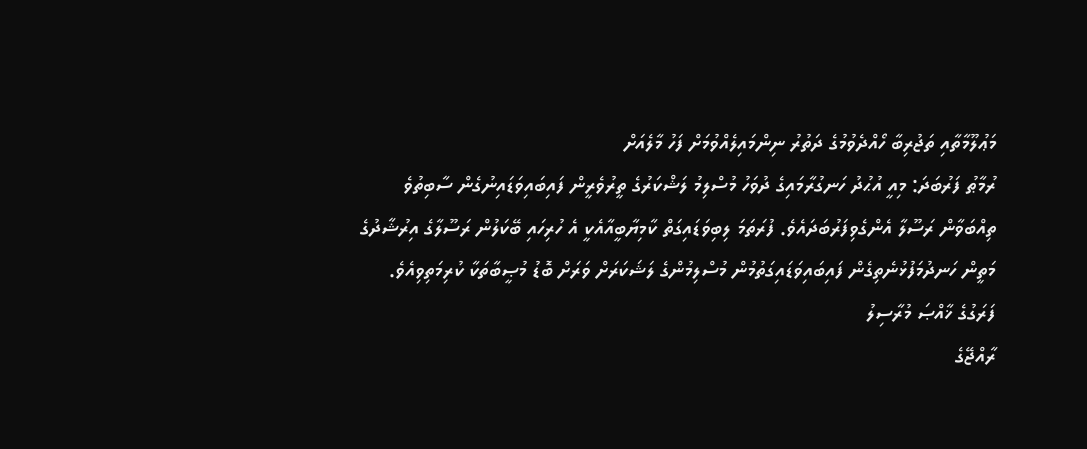މަޢުލޫމާތާއި ތަޖުރިބާ ހޯއްދެވުމުގެ ދަތުރު ނިންމައިލެއްވުމަށް ފަހު މާލެއަށް
ރުމާޠު ފަރުބަދަ: މިއީ އުޙުދު ހަނގުރާމައިގެ ދުވަހު މުސްލިމު ލަޝްކަރުގެ ތީރުވެރީން ފައިބައިވަޑައިނުގެން ސާބިތުވެ ތިއްބަވާން ރަސޫލާ އެންގެވިފަރުބަދައެވެ. ފުރަތަމަ ލިބިވަޑައިގަތް ކާމިޔާބީއާއެކީ އެ ހުރިހައި ބޭކަލުން ރަސޫލާގެ އިރުޝާދުގެ މަތީން ހަނދުމަފުޅުނެތިގެން ފައިބައިވަޑައިގަތުމުން މުސްލިމުންގެ ލަޝަކަރަށް ވަރަށް ބޮޑު މުޞީބާތަކާ ކުރިމަތިވިއެވެ.
ފަރަގުގެ ޚާއްޞަ މުރާސިލު
ރާއްޖޭގެ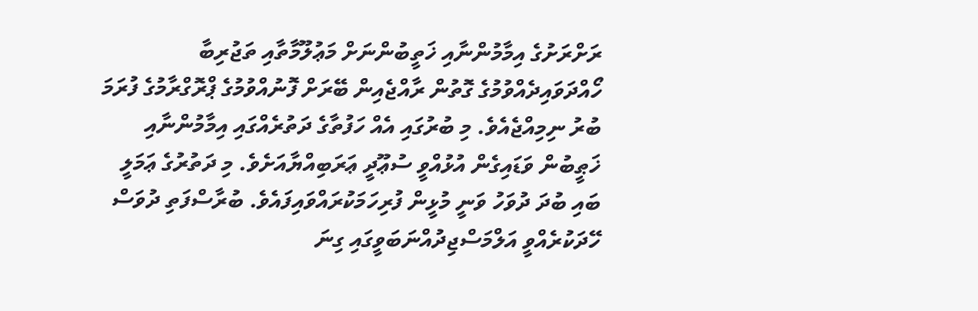ރަށްރަށުގެ އިމާމުންނާއި ޚަތީބުންނަށް މަޢުލޫމާތާއި ތަޖުރިބާ ހޯއްދަވައިދެއްވުމުގެ ގޮތުން ރާއްޖެއިން ބޭރަށް ފޮނުއްވުމުގެ ޕްރޮގްރާމުގެ ފުރަމަ ބުރު ނިމިއްޖެއެވެ. މި ބުރުގައި އެއް ހަފުތާގެ ދަތުރެއްގައި އިމާމުންނާއި ޚަޠީބުން ވަޑައިގެން އުޅުއްވީ ސުޢޫދީ ޢަރަބިއްޔާއަށެވެ. މި ދަތުރުގެ ޢަމަލީ ބައި ބުދަ ދުވަހު ވަނީ މުޅީން ފުރިހަމަކުރައްވައިފައެވެ. ބުރާސްފަތި ދުވަސް ހޭދަކުރެއްވީ އަލްމަސްޖިދުއްނަބަވީގައި ގިނަ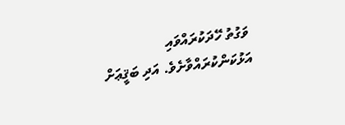ވަގުތު ހޭދަކުރައްވައި އަޅުކަންކުރައްވާށެވެ. އަދި ބަޤީޢަށް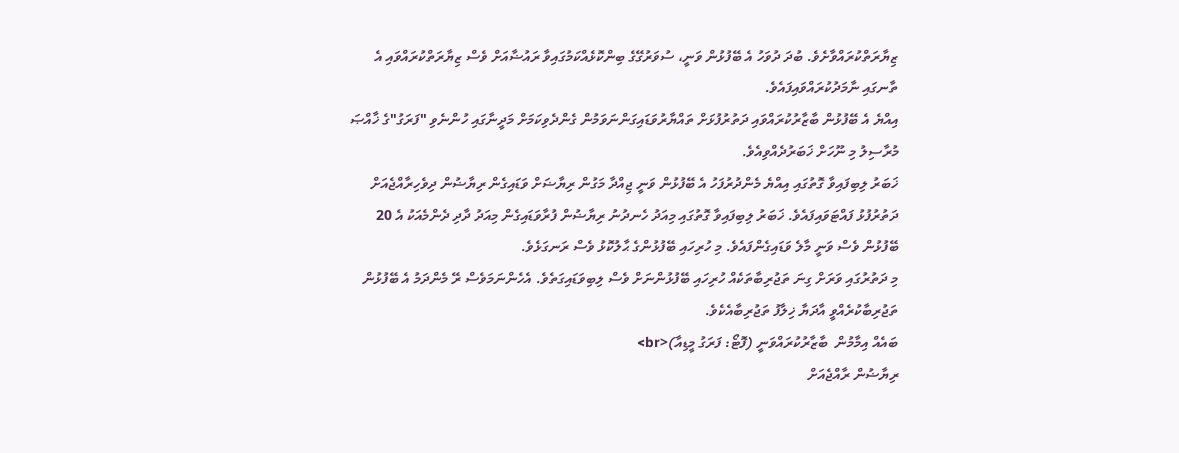ޒިޔާރަތްކުރައްވާށެވެ. ބުދަ ދުވަހު އެ ބޭފުޅުން ވަނީ، ސުވަރުގޭގެ ބިންކޮޅެއްކަމުގައިވާ ރައުޟާއަށް ވެސް ޒިޔާރަތްކުރައްވައި އެ ތާނގައި ނާމަދުކުރައްވައިފައެވެ.
އިއްޔެ އެ ބޭފުޅުން ބާޒާރުކުރައްވައި ދަތުރުފުޅަށް ތައްޔާރުވަޑައިގަންނަވަމުން ގެންދެވިކަމަށް މަދީނާގައި ހުންނެވި "ފަރަގު"ގެ ޚާއްޞަ މުރާސިލު މި ނޫހަށް ޚަބަރުދެއްވިއެވެ.
ޚަބަރު ލިބިފައިވާ ގޮތުގައި އިއްޔެ މެންދުރުފަހު އެ ބޭފުޅުން ވަނީ ޖިއްދާ މަގުން ރިޔާޟަށް ވަޑައިގެން ރިޔާޟުން ދިވެހިރާއްޖެއަށް ދަތުރުފުޅު ފައްޓަވައިފައެވެ. ޚަބަރު ލިބިފައިވާ ގޮތުގައި މިއަދު ހެނދުނު ރިޔާޟުން ފުރާވަޑައިގެން މިއަދު ދާދި ދެންމެއަކު އެ 20 ބޭފުޅުން ވެސް ވަނީ މާލެ ވަޑައިގެންފައެވެ. މި ހުރިހައި ބޭފުޅުންގެ ޙާލުކޮޅު ވެސް ރަނގަޅެވެ.
މި ދަތުރުގައި ވަރަށް ގިނަ ތަޖުރިބާތަކެއް ހުރިހައި ބޭފުޅުންނަށް ވެސް ލިބިވަޑައިގަތެވެ. އެހެންނަމަވެސް ރޭ މެންދަމު އެ ބޭފުޅުން ތަޖުރިބާކުރެއްވީ އާދަޔާ ޚިލާފު ތަޖުރިބާއެކެވެ.
ބައެއް އިމާމުން  ބާޒާރުކުރައްވަނީ (ފޮޓޯ: ފަރަގު މީޑިއާ)<br>
ރިޔާޟުން ރާއްޖެއަށް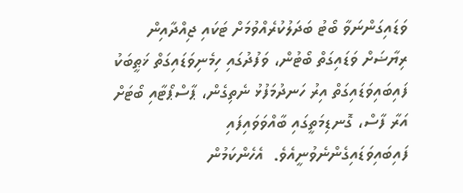ވަޑައިގަންނަވާ ބޯޓު ބަދަލުކުރެއްވުމަށް ޓަކައި ޖިއްދާއިން ރިޔާޟަށް ވަޑައިގަތް ބޯޓުން، ވަފުދުގައި ހިމެނިވަޑައިގަތް ޚަޠީބަކު ފައިބައިވަޑައިގަތް އިރު ހަނދުމަފުޅު ނެތިގެން، ޕާސްޕޯޓާއި ބޯޓަށް އަރާ ފާސް، ގޮނޑިމަތީގައި ބާއްވަވައިފައި ފައިބައިވަޑައިގެންނެވުނީއެވެ.  އެހެންކަމުން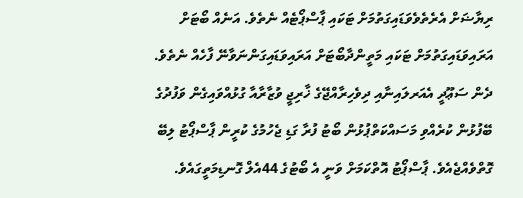ރިޔާޟަށް އެރެތެވެވަޑައިގަތުމަށް ޓަކައި ޕާސްޕޯޓެއް ނެތެވެ. އަނެއް ބޯޓަށް އަރައިވަޑައިގަތުމަށް ޓަކައި މަތީންދާބޯޓަށް އަރައިވަޑައިގަންނަވާނޭ ފާހެއް ނެތެވެ. ދެން ސަޢޫދީ އެއަރލައިނާއި ދިވެހިރާއްޖޭގެ ޚާރިޖީ ވުޒާރާއާ ގުޅުއްވައިގެން ވަފުދުގެ ބޭފުޅުން ކުރެއްވި މަސައްކަތްޕުޅުން ބޯޓު ފުރާ ގަޑި ޖެހުމުގެ ކުރީން ޕާސްޕޯޓު ލިބޭ ގޮތްވެއްޖެއެވެ. ޕާސްޕޯޓު އޮތްކަމަށް ވަނީ އެ ބޯޓުގެ 44އެލް ގޮނޑިމަތީގައެވެ.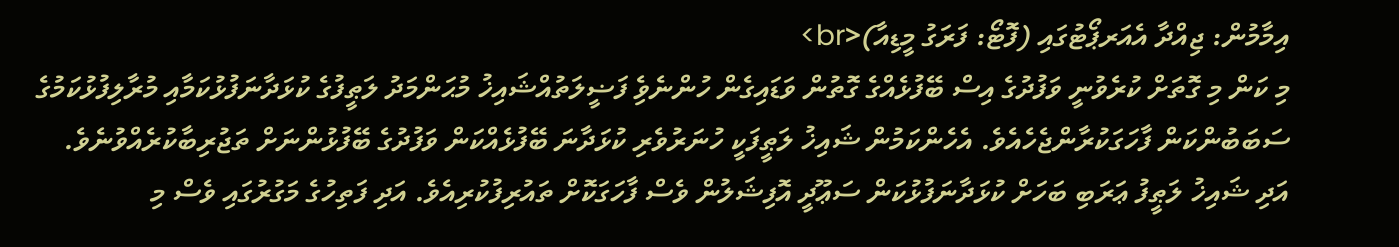އިމާމުން: ޖިއްދާ އެއަރޕޯޓުގައި (ފޮޓޯ: ފަރަގު މީޑިއާ)<br>
މި ކަން މި ގޮތަށް ކުރެވުނީ ވަފުދުގެ އިސް ބޭފުޅެއްގެ ގޮތުން ވަޑައިގެން ހުންނެވެި ފަޟީލަތުއްޝައިޚު މުޙަންމަދު ލަޠީފުގެ ކުޅަދާނަފުޅުކަމާއި މުރާލިފުޅުކަމުގެ ސަބަބުންކަން ފާހަގަކުރާންޖެހެއެވެ. އެހެންކަމުން ޝައިޚު ލަޠީފަކީ ހުނަރުވެރި ކުޅަދާނަ ބޭފުޅެއްކަން ވަފުދުގެ ބޭފުޅުންނަށް ތަޖުރިބާކުރެއްވުނެވެ.  އަދި ޝައިޚު ލަޠީފު ޢަރަބި ބަހަށް ކުޅަދާނަފުޅުކަން ސަޢޫދީ އޮފިޝަލުން ވެސް ފާހަގަކޮށް ތައުރިފުކުރިއެވެ. އަދި ފަތިހުގެ މަގުރުގައި ވެސް މި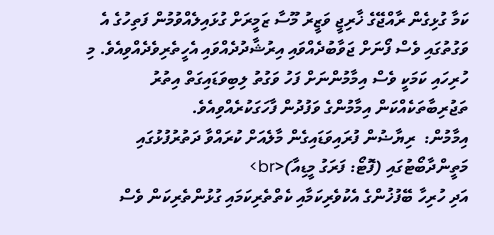ކަމާ ގުޅިގެން ރާއްޖޭގެ ޚާރިޖީ ވަޒީރު މޫސާ ޒަމީރަށް ގުޅައިލެއްވުމުން ފަތިހުގެ އެ ވަގުތުގައި ވެސް ފޯނަށް ޖަވާބުދެއްވައި އިރުޝާދުދެއްވައި އެހީތެރިވެދެއްވިއެވެ. މި ހުރިހައި ކަމަކީ ވެސް އިމާމުންނަށް ފަހު ވަގުތު ލިބިވަޑައިގަތް އިތުރު ތަޖުރިބާތަކެއްކަން އިމާމުންގެ ވަފުދުން ފާހަގަކުރެއްވިއެވެ.
އިމާމުން:  ރިޔާޟުން ފުރައިވަޑައިގެން މާލެއަށް ކުރައްވާ ދަތުރުފުޅުގައި މަތީންދާބޯޓުގައި (ފޮޓޯ: ފަރަގު މީޑިއާ)<br>
އަދި ހުރިހާ ބޭފުޚުންގެ އެކުވެރިކަމާއި ކެތްތެރިކަމައި ގުޅުންތެރިކަން ވެސް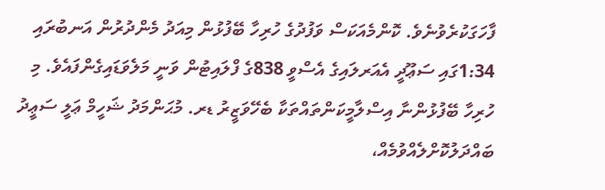ފާހަގަކުރެވުނެވެ. ކޮންމެއަކަސް ވަފުދުގެ ހުރިހާ ބޭފުޅުން މިއަދު މެންދުރުން އަނބުރައި 1:34ގައި ސަޢޫދީ އެއަރލައިގެ އެސްވީ 838ގެ ފްލައިޓުން ވަނީ މަލެވަޑައިގެންފައެވެ. މި ހުރިހާ ބޭފުޅުންނާ އިސްލާމީކަންތައްތަކާ ބެހޭވަޒީރު ޑރ. މުޙަންމަދު ޝަހީމް ޢަލީ ސަޢީދު ބައްދަލުކޮށްލެއްވުމެއް،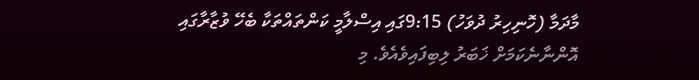މާދަމާ (ހޮނިހިރު ދުވަހު) 9:15ގައި އިސްލާމީ ކަންތައްތަކާ ބެހޭ ވުޒާރާގައި އޮންނާނެކަމަށް ޚަބަރު ލިބިފައިވެއެވެ. މި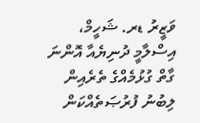ވަޒީރު ޑރ. ޝަހީމް، އިސްލާމީ ދުނިޔެއާ އޮންނަ ގާތް ގުޅުމެއްގެ ތެރެއިން ލިބުނު ފުރުޞަތެއްކަން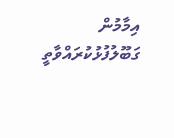އިމާމުން ގަބޫލުފުޅުކުރައްވާތީ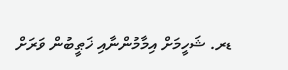ޑރ. ޝަހީމަށް އިމާމުންނާއި ޚަޠީބުން ވަރަށް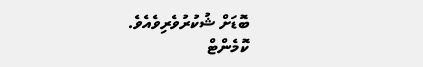ބޮޑަށް ޝުކުރުވެރިވެއެވެ.
ކޮމެންޓް